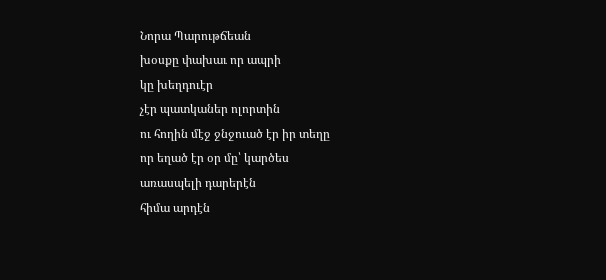Նորա Պարութճեան
խօսքը փախաւ որ ապրի
կը խեղդուէր
չէր պատկաներ ոլորտին
ու հողին մէջ ջնջուած էր իր տեղը
որ եղած էր օր մը՝ կարծես
առասպելի դարերէն
հիմա արդէն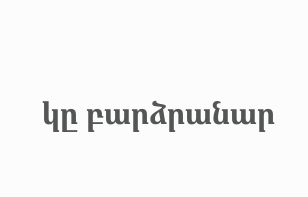կը բարձրանար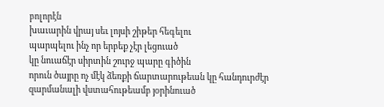բոլորէն
խաւարին վրայ սեւ լոյսի շիթեր հեգելու
պարպելու ինչ որ երբեք չէր լեցուած
կը նուաճէր սիրտին շուրջ պարը գիծին
որուն ծայրը ոչ մէկ ձեռքի ճարտարութեան կը հանդուրժէր
զարմանալի վստահութեամբ յօրինուած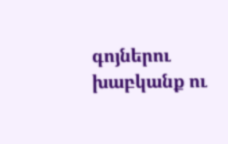գոյներու խաբկանք ու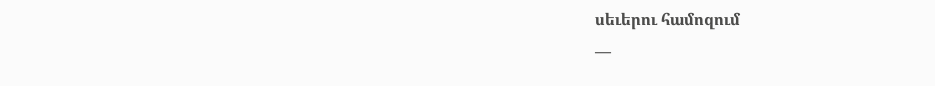սեւերու համոզում
—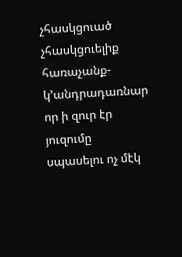չհասկցուած
չհասկցուելիք հառաչանք-
կ’անդրադառնար որ ի զուր էր յուզումը
սպասելու ոչ մէկ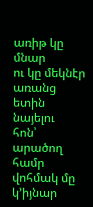առիթ կը մնար
ու կը մեկնէր առանց ետին նայելու
հոն՝ արածող
համր վոհմակ մը կ’իյնար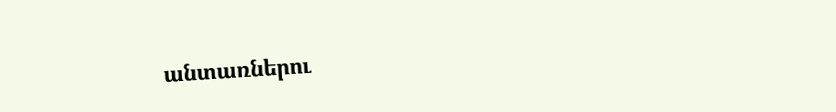անտառներու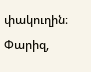փակուղին։
Փարիզ,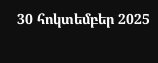30 հոկտեմբեր 2025